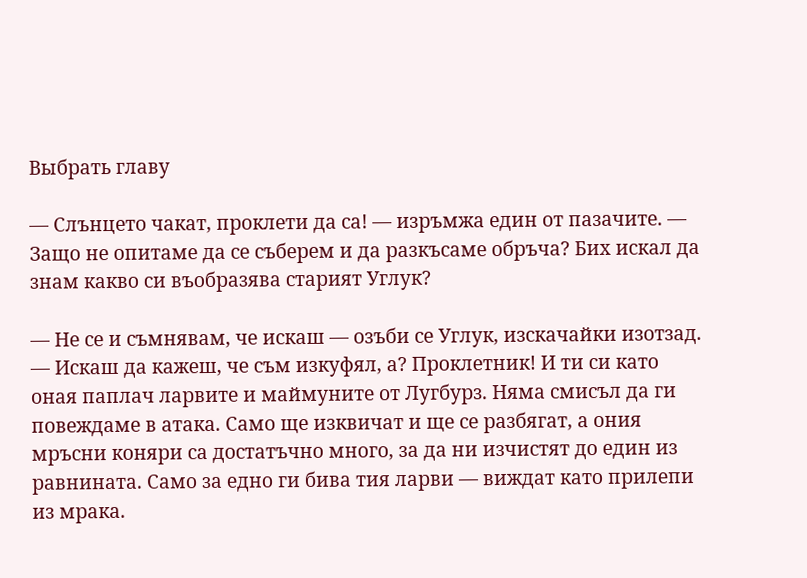Выбрать главу

— Слънцето чакат, проклети да са! — изръмжа един от пазачите. — Защо не опитаме да се съберем и да разкъсаме обръча? Бих искал да знам какво си въобразява старият Углук?

— Не се и съмнявам, че искаш — озъби се Углук, изскачайки изотзад. — Искаш да кажеш, че съм изкуфял, а? Проклетник! И ти си като оная паплач ларвите и маймуните от Лугбурз. Няма смисъл да ги повеждаме в атака. Само ще изквичат и ще се разбягат, а ония мръсни коняри са достатъчно много, за да ни изчистят до един из равнината. Само за едно ги бива тия ларви — виждат като прилепи из мрака.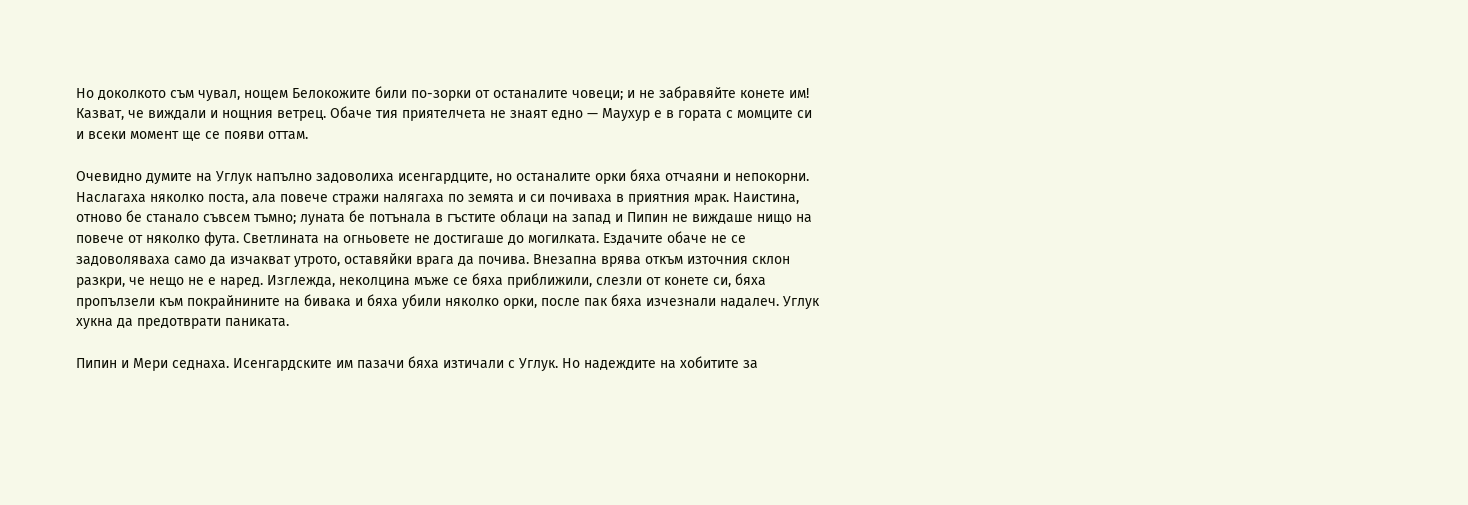Но доколкото съм чувал, нощем Белокожите били по-зорки от останалите човеци; и не забравяйте конете им! Казват, че виждали и нощния ветрец. Обаче тия приятелчета не знаят едно — Маухур е в гората с момците си и всеки момент ще се появи оттам.

Очевидно думите на Углук напълно задоволиха исенгардците, но останалите орки бяха отчаяни и непокорни. Наслагаха няколко поста, ала повече стражи налягаха по земята и си почиваха в приятния мрак. Наистина, отново бе станало съвсем тъмно; луната бе потънала в гъстите облаци на запад и Пипин не виждаше нищо на повече от няколко фута. Светлината на огньовете не достигаше до могилката. Ездачите обаче не се задоволяваха само да изчакват утрото, оставяйки врага да почива. Внезапна врява откъм източния склон разкри, че нещо не е наред. Изглежда, неколцина мъже се бяха приближили, слезли от конете си, бяха пропълзели към покрайнините на бивака и бяха убили няколко орки, после пак бяха изчезнали надалеч. Углук хукна да предотврати паниката.

Пипин и Мери седнаха. Исенгардските им пазачи бяха изтичали с Углук. Но надеждите на хобитите за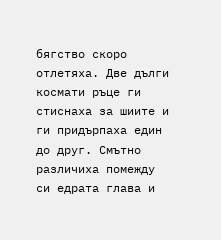бягство скоро отлетяха. Две дълги космати ръце ги стиснаха за шиите и ги придърпаха един до друг. Смътно различиха помежду си едрата глава и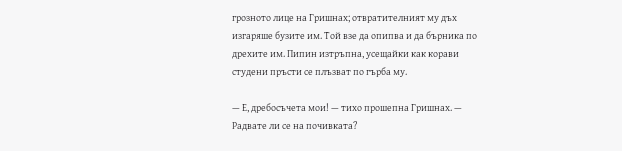грозното лице на Гришнах; отвратителният му дъх изгаряше бузите им. Той взе да опипва и да бърника по дрехите им. Пипин изтръпна, усещайки как корави студени пръсти се плъзват по гърба му.

— Е, дребосъчета мои! — тихо прошепна Гришнах. — Радвате ли се на почивката?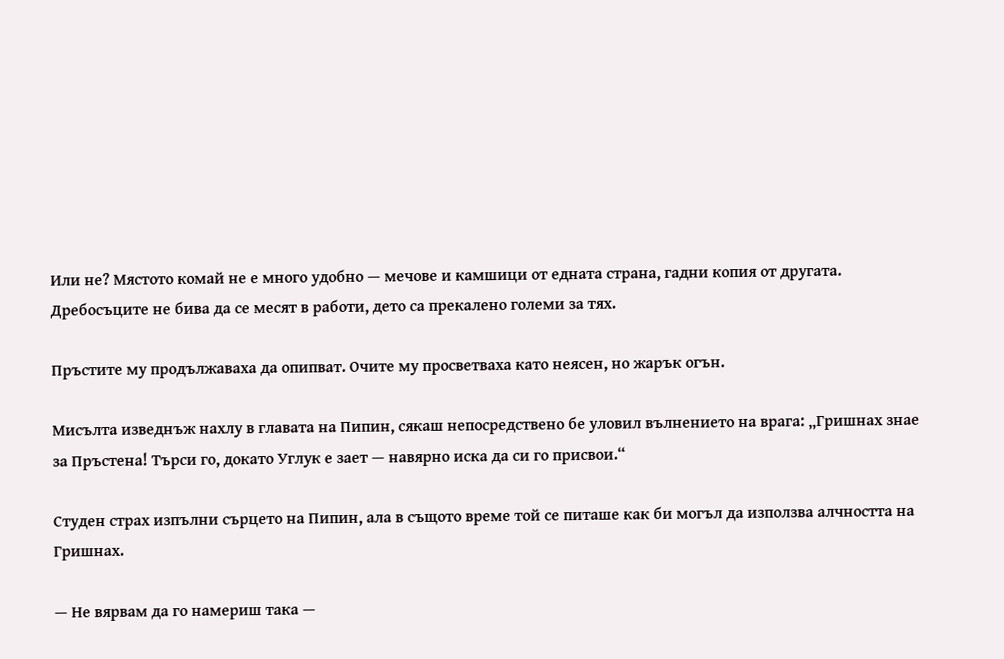Или не? Мястото комай не е много удобно — мечове и камшици от едната страна, гадни копия от другата. Дребосъците не бива да се месят в работи, дето са прекалено големи за тях.

Пръстите му продължаваха да опипват. Очите му просветваха като неясен, но жарък огън.

Мисълта изведнъж нахлу в главата на Пипин, сякаш непосредствено бе уловил вълнението на врага: „Гришнах знае за Пръстена! Търси го, докато Углук е зает — навярно иска да си го присвои.“

Студен страх изпълни сърцето на Пипин, ала в същото време той се питаше как би могъл да използва алчността на Гришнах.

— Не вярвам да го намериш така —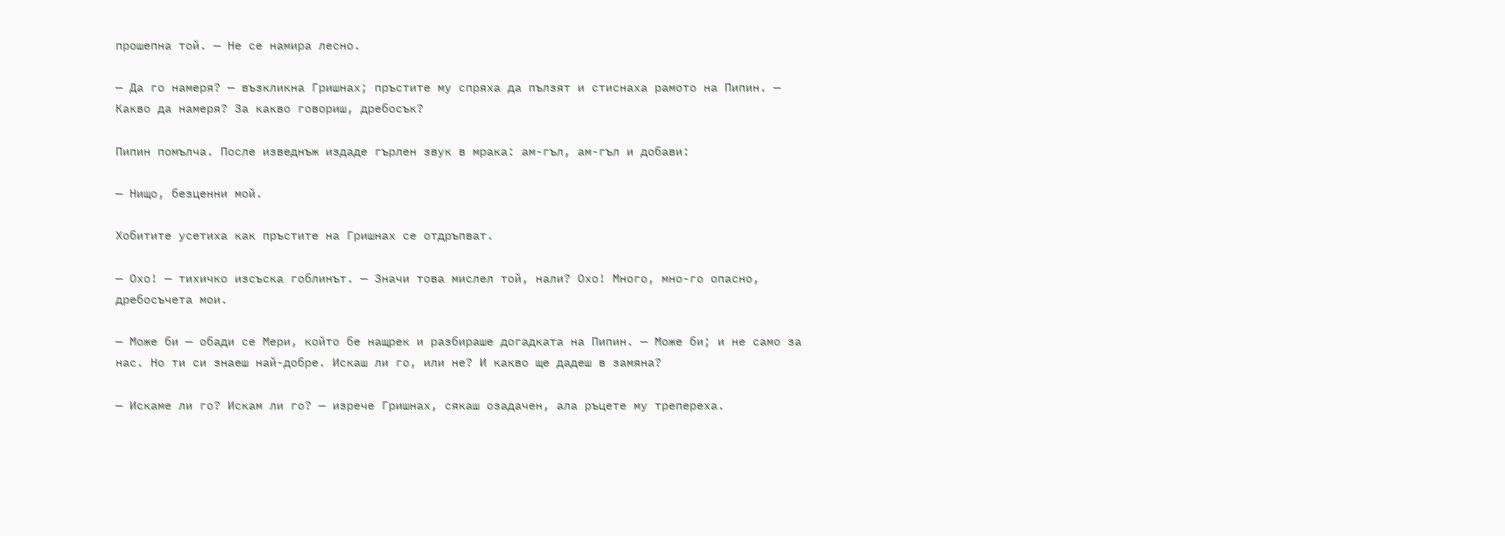прошепна той. — Не се намира лесно.

— Да го намеря? — възкликна Гришнах; пръстите му спряха да пълзят и стиснаха рамото на Пипин. — Какво да намеря? За какво говориш, дребосък?

Пипин помълча. После изведнъж издаде гърлен звук в мрака: ам-гъл, ам-гъл и добави:

— Нищо, безценни мой.

Хобитите усетиха как пръстите на Гришнах се отдръпват.

— Охо! — тихичко изсъска гоблинът. — Значи това мислел той, нали? Охо! Много, мно-го опасно, дребосъчета мои.

— Може би — обади се Мери, който бе нащрек и разбираше догадката на Пипин. — Може би; и не само за нас. Но ти си знаеш най-добре. Искаш ли го, или не? И какво ще дадеш в замяна?

— Искаме ли го? Искам ли го? — изрече Гришнах, сякаш озадачен, ала ръцете му трепереха.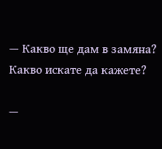— Какво ще дам в замяна? Какво искате да кажете?

—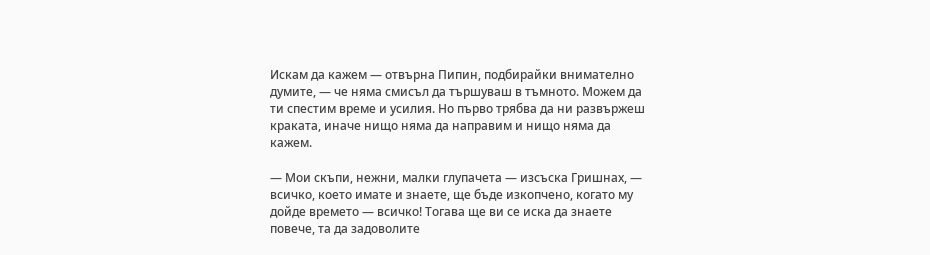Искам да кажем — отвърна Пипин, подбирайки внимателно думите, — че няма смисъл да тършуваш в тъмното. Можем да ти спестим време и усилия. Но първо трябва да ни развържеш краката, иначе нищо няма да направим и нищо няма да кажем.

— Мои скъпи, нежни, малки глупачета — изсъска Гришнах, — всичко, което имате и знаете, ще бъде изкопчено, когато му дойде времето — всичко! Тогава ще ви се иска да знаете повече, та да задоволите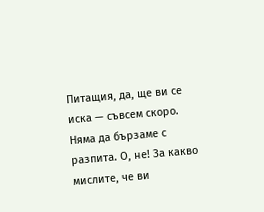Питащия, да, ще ви се иска — съвсем скоро. Няма да бързаме с разпита. О, не! За какво мислите, че ви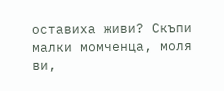оставиха живи? Скъпи малки момченца, моля ви,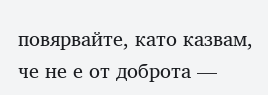повярвайте, като казвам, че не е от доброта —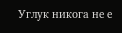Углук никога не е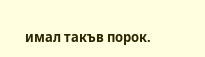имал такъв порок.